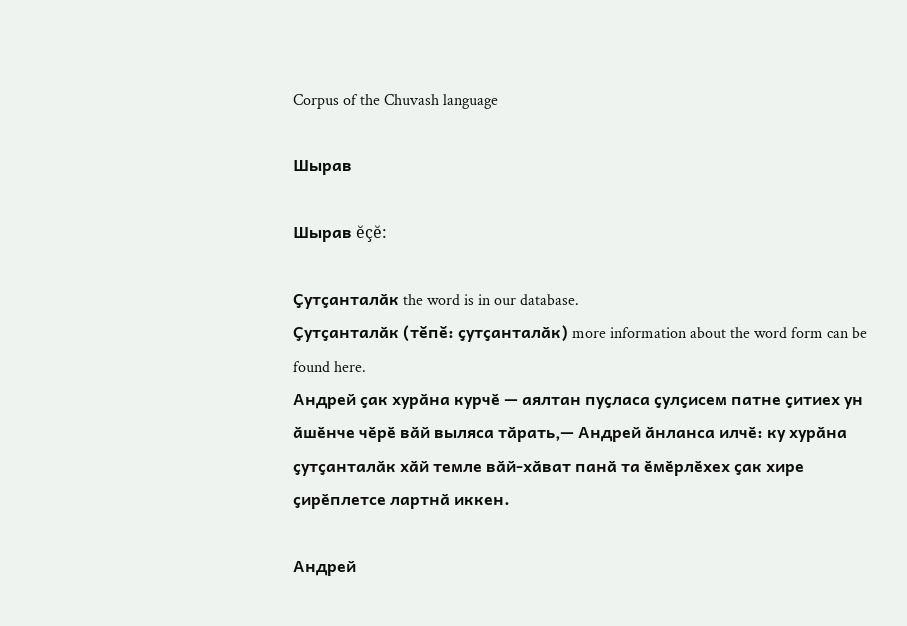Corpus of the Chuvash language

Шырав

Шырав ĕçĕ:

Ҫутҫанталӑк the word is in our database.
Ҫутҫанталӑк (тĕпĕ: ҫутҫанталӑк) more information about the word form can be found here.
Андрей ҫак хурӑна курчӗ — аялтан пуҫласа ҫулҫисем патне ҫитиех ун ӑшӗнче чӗрӗ вӑй выляса тӑрать,— Андрей ӑнланса илчӗ: ку хурӑна ҫутҫанталӑк хӑй темле вӑй-хӑват панӑ та ӗмӗрлӗхех ҫак хире ҫирӗплетсе лартнӑ иккен.

Андрей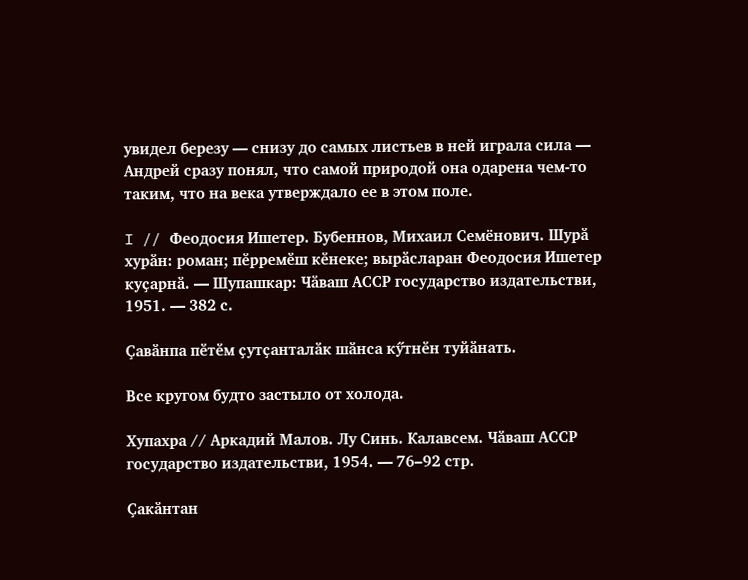увидел березу — снизу до самых листьев в ней играла сила — Андрей сразу понял, что самой природой она одарена чем-то таким, что на века утверждало ее в этом поле.

I // Феодосия Ишетер. Бубеннов, Михаил Семёнович. Шурӑ хурӑн: роман; пӗрремӗш кӗнеке; вырӑсларан Феодосия Ишетер куҫарнӑ. — Шупашкар: Чӑваш АССР государство издательстви, 1951. — 382 с.

Ҫавӑнпа пӗтӗм ҫутҫанталӑк шӑнса кӳтнӗн туйӑнать.

Все кругом будто застыло от холода.

Хупахра // Аркадий Малов. Лу Синь. Калавсем. Чӑваш АССР государство издательстви, 1954. — 76–92 стр.

Ҫакӑнтан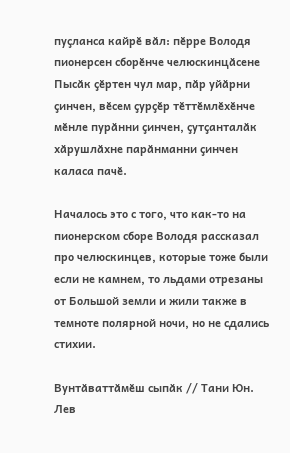пуҫланса кайрӗ вӑл: пӗрре Володя пионерсен сборӗнче челюскинцӑсене Пысӑк ҫӗртен чул мар, пӑр уйӑрни ҫинчен, вӗсем ҫурҫӗр тӗттӗмлӗхӗнче мӗнле пурӑнни ҫинчен, ҫутҫанталӑк хӑрушлӑхне парӑнманни ҫинчен каласа пачӗ.

Началось это с того, что как-то на пионерском сборе Володя рассказал про челюскинцев, которые тоже были если не камнем, то льдами отрезаны от Большой земли и жили также в темноте полярной ночи, но не сдались стихии.

Вунтӑваттӑмӗш сыпӑк // Тани Юн. Лев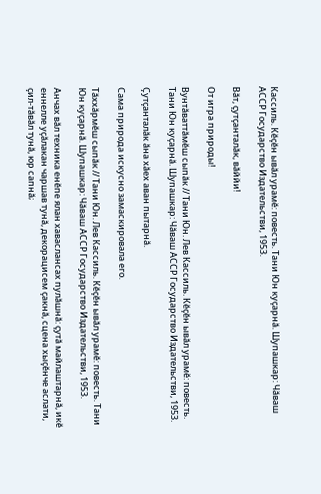Кассиль. Кӗҫӗн ывӑл урамӗ: повесть. Тани Юн куҫарнӑ. Шупашкар: Чӑваш АССР Государство Издательстви, 1953.

Вӑт, ҫутҫанталӑк, вӑййи!

От игра природы!

Вунтӑваттӑмӗш сыпӑк // Тани Юн. Лев Кассиль. Кӗҫӗн ывӑл урамӗ: повесть. Тани Юн куҫарнӑ. Шупашкар: Чӑваш АССР Государство Издательстви, 1953.

Ҫутҫанталӑк ӑна хӑех аван пытарнӑ.

Сама природа искусно замаскировала его.

Тӑххӑрмӗш сыпӑк // Тани Юн. Лев Кассиль. Кӗҫӗн ывӑл урамӗ: повесть. Тани Юн куҫарнӑ. Шупашкар: Чӑваш АССР Государство Издательстви, 1953.

Анчах вӑл техника енӗпе ялан хаваслансах пулӑшнӑ: ҫутӑ майлаштарнӑ, икӗ еннелле уҫӑлакан чаршав тунӑ, декорацисем ҫакнӑ, сцена хыҫӗнче аслати, ҫил-тӑвӑл тунӑ, юр сапнӑ;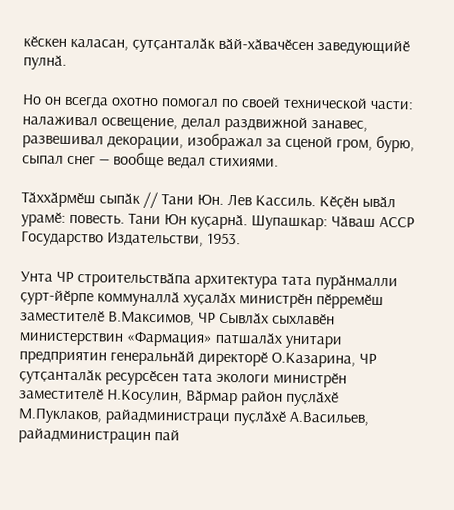кӗскен каласан, ҫутҫанталӑк вӑй-хӑвачӗсен заведующийӗ пулнӑ.

Но он всегда охотно помогал по своей технической части: налаживал освещение, делал раздвижной занавес, развешивал декорации, изображал за сценой гром, бурю, сыпал снег — вообще ведал стихиями.

Тӑххӑрмӗш сыпӑк // Тани Юн. Лев Кассиль. Кӗҫӗн ывӑл урамӗ: повесть. Тани Юн куҫарнӑ. Шупашкар: Чӑваш АССР Государство Издательстви, 1953.

Унта ЧР строительствӑпа архитектура тата пурӑнмалли ҫурт-йӗрпе коммуналлӑ хуҫалӑх министрӗн пӗрремӗш заместителӗ В.Максимов, ЧР Сывлӑх сыхлавӗн министерствин «Фармация» патшалӑх унитари предприятин генеральнӑй директорӗ О.Казарина, ЧР ҫутҫанталӑк ресурсӗсен тата экологи министрӗн заместителӗ Н.Косулин, Вӑрмар район пуҫлӑхӗ М.Пуклаков, райадминистраци пуҫлӑхӗ А.Васильев, райадминистрацин пай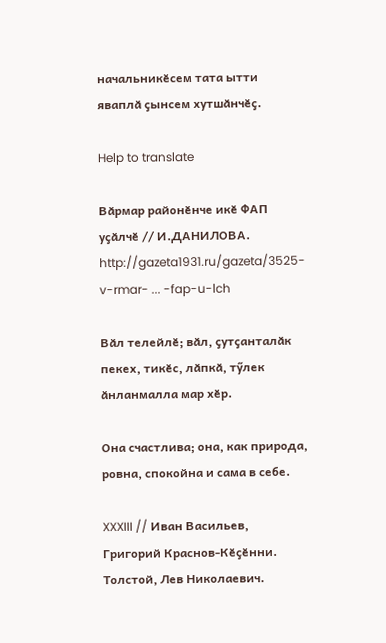начальникӗсем тата ытти яваплӑ ҫынсем хутшӑнчӗҫ.

Help to translate

Вӑрмар районӗнче икӗ ФАП уҫӑлчӗ // И.ДАНИЛОВА. http://gazeta1931.ru/gazeta/3525-v-rmar- ... -fap-u-lch

Вӑл телейлӗ; вӑл, ҫутҫанталӑк пекех, тикӗс, лӑпкӑ, тӳлек ӑнланмалла мар хӗр.

Она счастлива; она, как природа, ровна, спокойна и сама в себе.

XXXIII // Иван Васильев, Григорий Краснов-Кӗҫӗнни. Толстой, Лев Николаевич.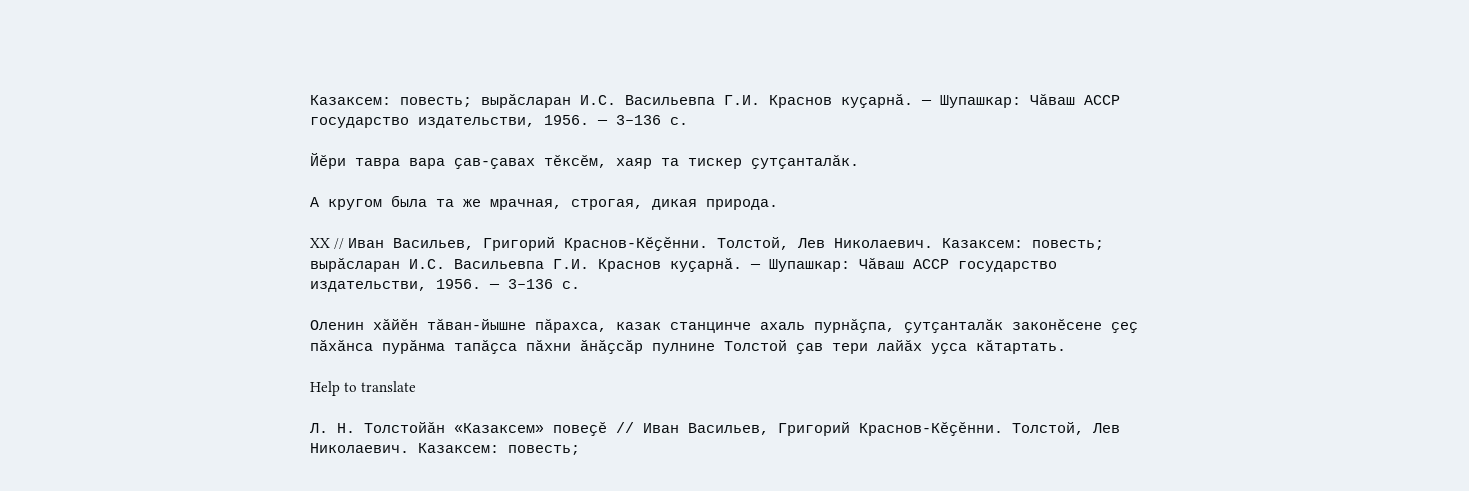Казаксем: повесть; вырӑсларан И.С. Васильевпа Г.И. Краснов куҫарнӑ. — Шупашкар: Чӑваш АССР государство издательстви, 1956. — 3–136 с.

Йӗри тавра вара ҫав-ҫавах тӗксӗм, хаяр та тискер ҫутҫанталӑк.

А кругом была та же мрачная, строгая, дикая природа.

XX // Иван Васильев, Григорий Краснов-Кӗҫӗнни. Толстой, Лев Николаевич. Казаксем: повесть; вырӑсларан И.С. Васильевпа Г.И. Краснов куҫарнӑ. — Шупашкар: Чӑваш АССР государство издательстви, 1956. — 3–136 с.

Оленин хӑйӗн тӑван-йышне пӑрахса, казак станцинче ахаль пурнӑҫпа, ҫутҫанталӑк законӗсене ҫеҫ пӑхӑнса пурӑнма тапӑҫса пӑхни ӑнӑҫсӑр пулнине Толстой ҫав тери лайӑх уҫса кӑтартать.

Help to translate

Л. Н. Толстойӑн «Казаксем» повеҫӗ // Иван Васильев, Григорий Краснов-Кӗҫӗнни. Толстой, Лев Николаевич. Казаксем: повесть;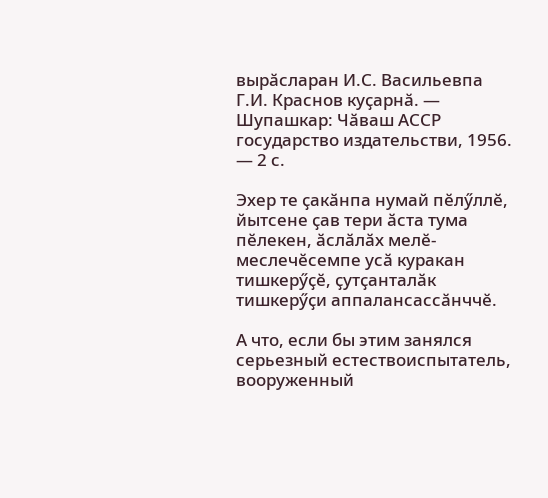вырӑсларан И.С. Васильевпа Г.И. Краснов куҫарнӑ. — Шупашкар: Чӑваш АССР государство издательстви, 1956. — 2 с.

Эхер те ҫакӑнпа нумай пӗлӳллӗ, йытсене ҫав тери ӑста тума пӗлекен, ӑслӑлӑх мелӗ-меслечӗсемпе усӑ куракан тишкерӳҫӗ, ҫутҫанталӑк тишкерӳҫи аппалансассӑнччӗ.

А что, если бы этим занялся серьезный естествоиспытатель, вооруженный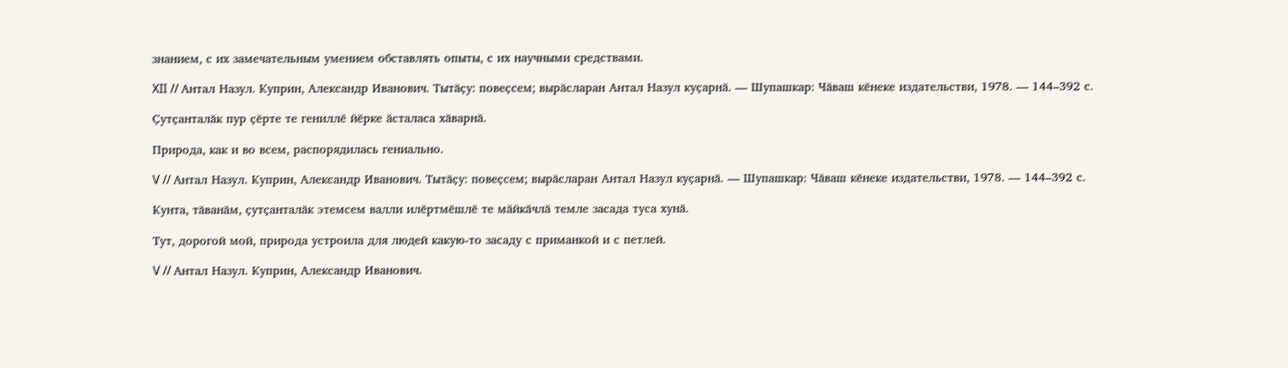знанием, с их замечательным умением обставлять опыты, с их научными средствами.

XII // Антал Назул. Куприн, Александр Иванович. Тытӑҫу: повеҫсем; вырӑсларан Антал Назул куҫарнӑ. — Шупашкар: Чӑваш кӗнеке издательстви, 1978. — 144–392 с.

Ҫутҫанталӑк пур ҫӗрте те гениллӗ йӗрке ӑсталаса хӑварнӑ.

Природа, как и во всем, распорядилась гениально.

V // Антал Назул. Куприн, Александр Иванович. Тытӑҫу: повеҫсем; вырӑсларан Антал Назул куҫарнӑ. — Шупашкар: Чӑваш кӗнеке издательстви, 1978. — 144–392 с.

Кунта, тӑванӑм, ҫутҫанталӑк этемсем валли илӗртмӗшлӗ те мӑйкӑчлӑ темле засада туса хунӑ.

Тут, дорогой мой, природа устроила для людей какую-то засаду с приманкой и с петлей.

V // Антал Назул. Куприн, Александр Иванович.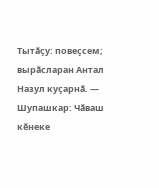Тытӑҫу: повеҫсем; вырӑсларан Антал Назул куҫарнӑ. — Шупашкар: Чӑваш кӗнеке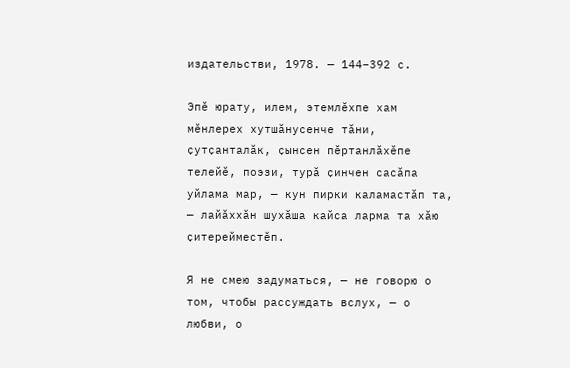издательстви, 1978. — 144–392 с.

Эпӗ юрату, илем, этемлӗхпе хам мӗнлерех хутшӑнусенче тӑни, ҫутҫанталӑк, ҫынсен пӗртанлӑхӗпе телейӗ, поэзи, турӑ ҫинчен сасӑпа уйлама мар, — кун пирки каламастӑп та, — лайӑххӑн шухӑша кайса ларма та хӑю ҫитерейместӗп.

Я не смею задуматься, — не говорю о том, чтобы рассуждать вслух, — о любви, о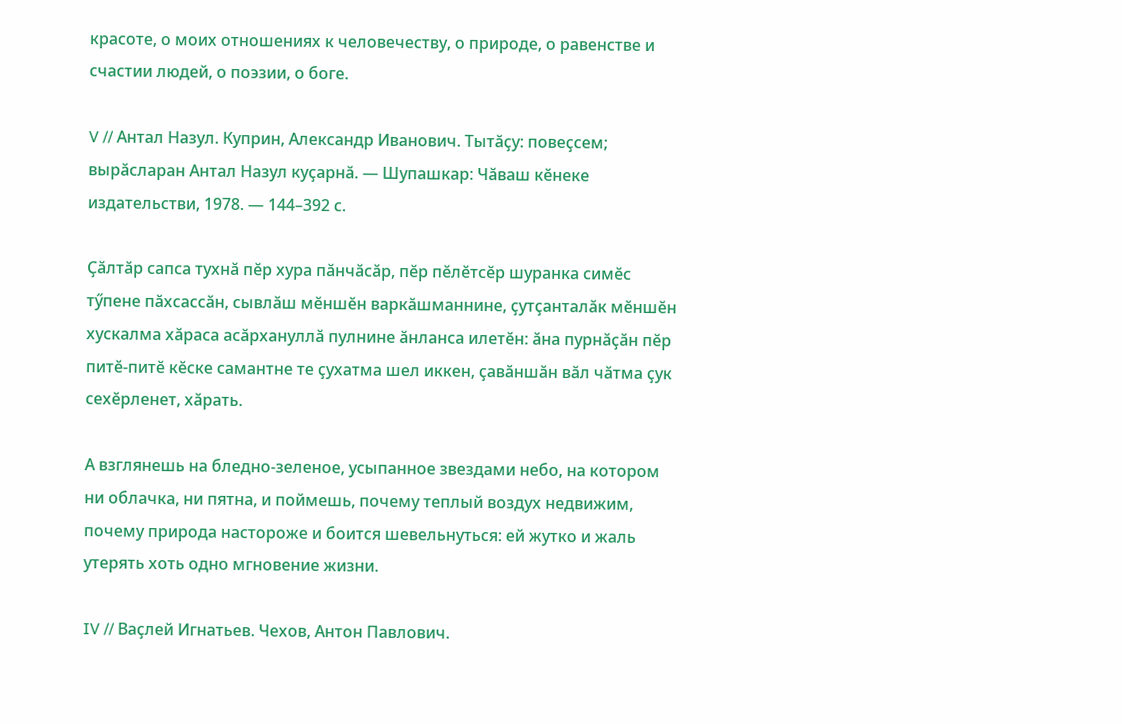красоте, о моих отношениях к человечеству, о природе, о равенстве и счастии людей, о поэзии, о боге.

V // Антал Назул. Куприн, Александр Иванович. Тытӑҫу: повеҫсем; вырӑсларан Антал Назул куҫарнӑ. — Шупашкар: Чӑваш кӗнеке издательстви, 1978. — 144–392 с.

Ҫӑлтӑр сапса тухнӑ пӗр хура пӑнчӑсӑр, пӗр пӗлӗтсӗр шуранка симӗс тӳпене пӑхсассӑн, сывлӑш мӗншӗн варкӑшманнине, ҫутҫанталӑк мӗншӗн хускалма хӑраса асӑрхануллӑ пулнине ӑнланса илетӗн: ӑна пурнӑҫӑн пӗр питӗ-питӗ кӗске самантне те ҫухатма шел иккен, ҫавӑншӑн вӑл чӑтма ҫук сехӗрленет, хӑрать.

А взглянешь на бледно-зеленое, усыпанное звездами небо, на котором ни облачка, ни пятна, и поймешь, почему теплый воздух недвижим, почему природа настороже и боится шевельнуться: ей жутко и жаль утерять хоть одно мгновение жизни.

IV // Ваҫлей Игнатьев. Чехов, Антон Павлович.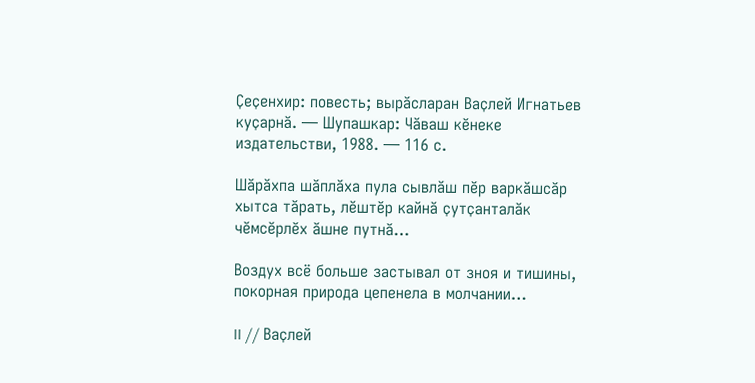Ҫеҫенхир: повесть; вырӑсларан Ваҫлей Игнатьев куҫарнӑ. — Шупашкар: Чӑваш кӗнеке издательстви, 1988. — 116 с.

Шӑрӑхпа шӑплӑха пула сывлӑш пӗр варкӑшсӑр хытса тӑрать, лӗштӗр кайнӑ ҫутҫанталӑк чӗмсӗрлӗх ӑшне путнӑ…

Воздух всё больше застывал от зноя и тишины, покорная природа цепенела в молчании…

II // Ваҫлей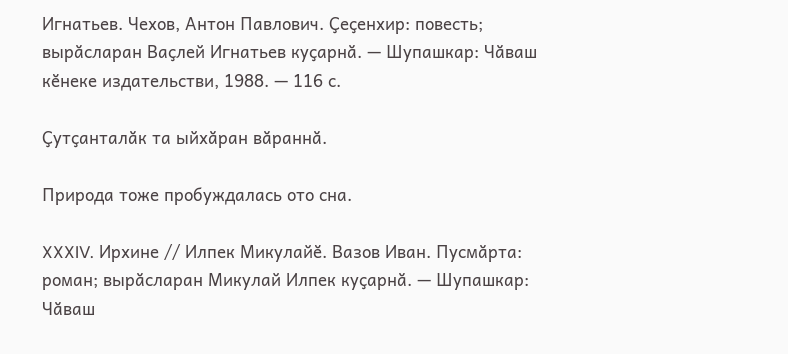Игнатьев. Чехов, Антон Павлович. Ҫеҫенхир: повесть; вырӑсларан Ваҫлей Игнатьев куҫарнӑ. — Шупашкар: Чӑваш кӗнеке издательстви, 1988. — 116 с.

Ҫутҫанталӑк та ыйхӑран вӑраннӑ.

Природа тоже пробуждалась ото сна.

XXXIV. Ирхине // Илпек Микулайӗ. Вазов Иван. Пусмӑрта: роман; вырӑсларан Микулай Илпек куҫарнӑ. — Шупашкар: Чӑваш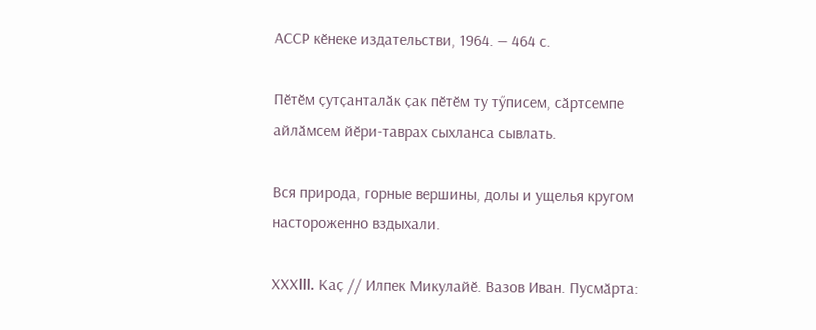АССР кӗнеке издательстви, 1964. — 464 с.

Пӗтӗм ҫутҫанталӑк ҫак пӗтӗм ту тӳписем, сӑртсемпе айлӑмсем йӗри-таврах сыхланса сывлать.

Вся природа, горные вершины, долы и ущелья кругом настороженно вздыхали.

ХХХIII. Каҫ // Илпек Микулайӗ. Вазов Иван. Пусмӑрта: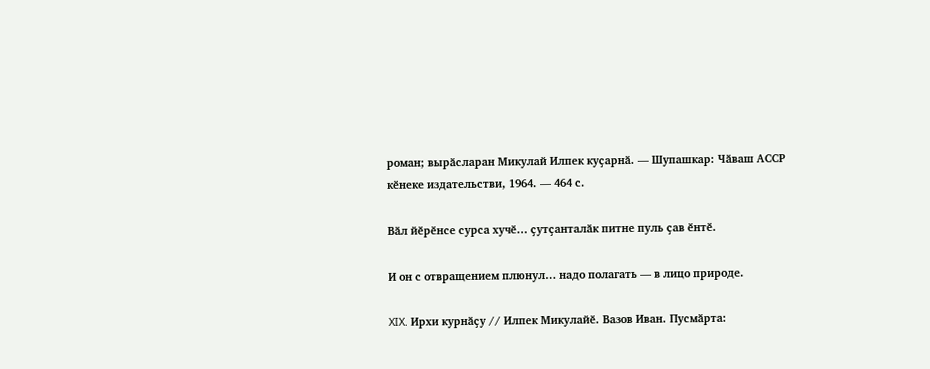роман; вырӑсларан Микулай Илпек куҫарнӑ. — Шупашкар: Чӑваш АССР кӗнеке издательстви, 1964. — 464 с.

Вӑл йӗрӗнсе сурса хучӗ… ҫутҫанталӑк питне пуль ҫав ӗнтӗ.

И он с отвращением плюнул… надо полагать — в лицо природе.

XIX. Ирхи курнӑҫу // Илпек Микулайӗ. Вазов Иван. Пусмӑрта: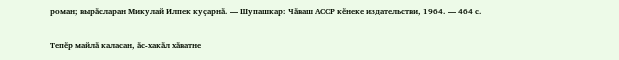роман; вырӑсларан Микулай Илпек куҫарнӑ. — Шупашкар: Чӑваш АССР кӗнеке издательстви, 1964. — 464 с.

Тепӗр майлӑ каласан, ӑс-хакӑл хӑватне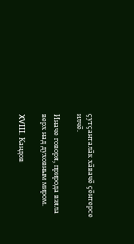ҫутҫанталӑк хӑвачӗ ҫӗнтерсе илчӗ.

Иначе говоря, природа взяла верх над духовным миром.

XVIII. Кандов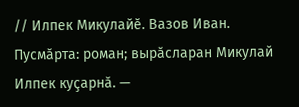// Илпек Микулайӗ. Вазов Иван. Пусмӑрта: роман; вырӑсларан Микулай Илпек куҫарнӑ. —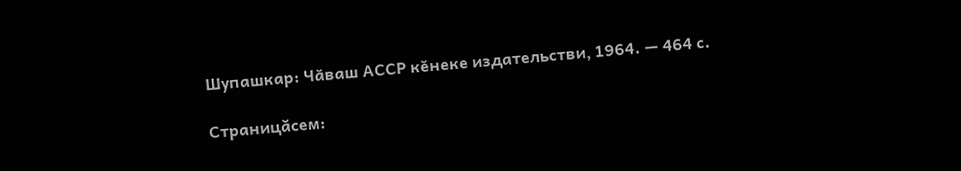Шупашкар: Чӑваш АССР кӗнеке издательстви, 1964. — 464 с.

Страницăсем: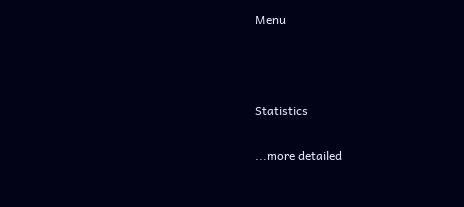Menu



Statistics

...more detailed